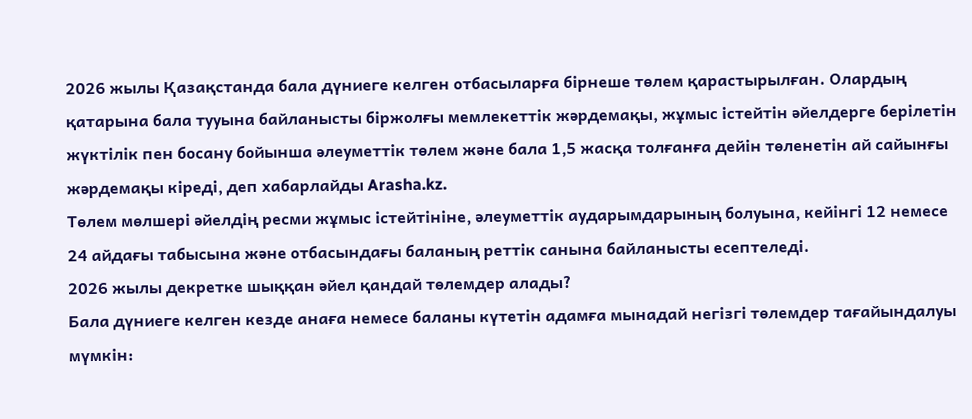2026 жылы Қазақстанда бала дүниеге келген отбасыларға бірнеше төлем қарастырылған. Олардың қатарына бала тууына байланысты біржолғы мемлекеттік жәрдемақы, жұмыс істейтін әйелдерге берілетін жүктілік пен босану бойынша әлеуметтік төлем және бала 1,5 жасқа толғанға дейін төленетін ай сайынғы жәрдемақы кіреді, деп хабарлайды Arasha.kz.
Төлем мөлшері әйелдің ресми жұмыс істейтініне, әлеуметтік аударымдарының болуына, кейінгі 12 немесе 24 айдағы табысына және отбасындағы баланың реттік санына байланысты есептеледі.
2026 жылы декретке шыққан әйел қандай төлемдер алады?
Бала дүниеге келген кезде анаға немесе баланы күтетін адамға мынадай негізгі төлемдер тағайындалуы мүмкін: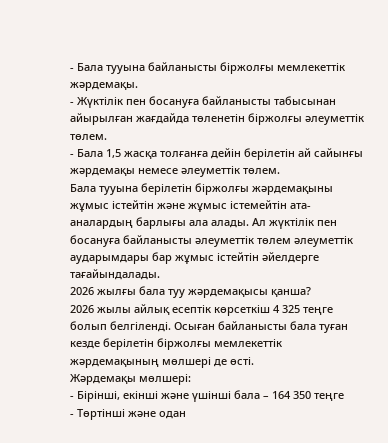- Бала тууына байланысты біржолғы мемлекеттік жәрдемақы.
- Жүктілік пен босануға байланысты табысынан айырылған жағдайда төленетін біржолғы әлеуметтік төлем.
- Бала 1,5 жасқа толғанға дейін берілетін ай сайынғы жәрдемақы немесе әлеуметтік төлем.
Бала тууына берілетін біржолғы жәрдемақыны жұмыс істейтін және жұмыс істемейтін ата-аналардың барлығы ала алады. Ал жүктілік пен босануға байланысты әлеуметтік төлем әлеуметтік аударымдары бар жұмыс істейтін әйелдерге тағайындалады.
2026 жылғы бала туу жәрдемақысы қанша?
2026 жылы айлық есептік көрсеткіш 4 325 теңге болып белгіленді. Осыған байланысты бала туған кезде берілетін біржолғы мемлекеттік жәрдемақының мөлшері де өсті.
Жәрдемақы мөлшері:
- Бірінші, екінші және үшінші бала – 164 350 теңге
- Төртінші және одан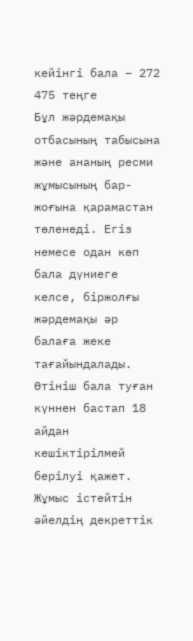кейінгі бала – 272 475 теңге
Бұл жәрдемақы отбасының табысына және ананың ресми жұмысының бар-жоғына қарамастан төленеді. Егіз немесе одан көп бала дүниеге келсе, біржолғы жәрдемақы әр балаға жеке тағайындалады. Өтініш бала туған күннен бастап 18 айдан кешіктірілмей берілуі қажет.
Жұмыс істейтін әйелдің декреттік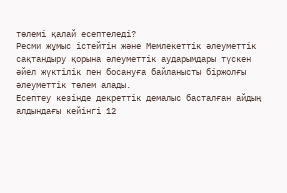төлемі қалай есептеледі?
Ресми жұмыс істейтін және Мемлекеттік әлеуметтік сақтандыру қорына әлеуметтік аударымдары түскен әйел жүктілік пен босануға байланысты біржолғы әлеуметтік төлем алады.
Есептеу кезінде декреттік демалыс басталған айдың алдындағы кейінгі 12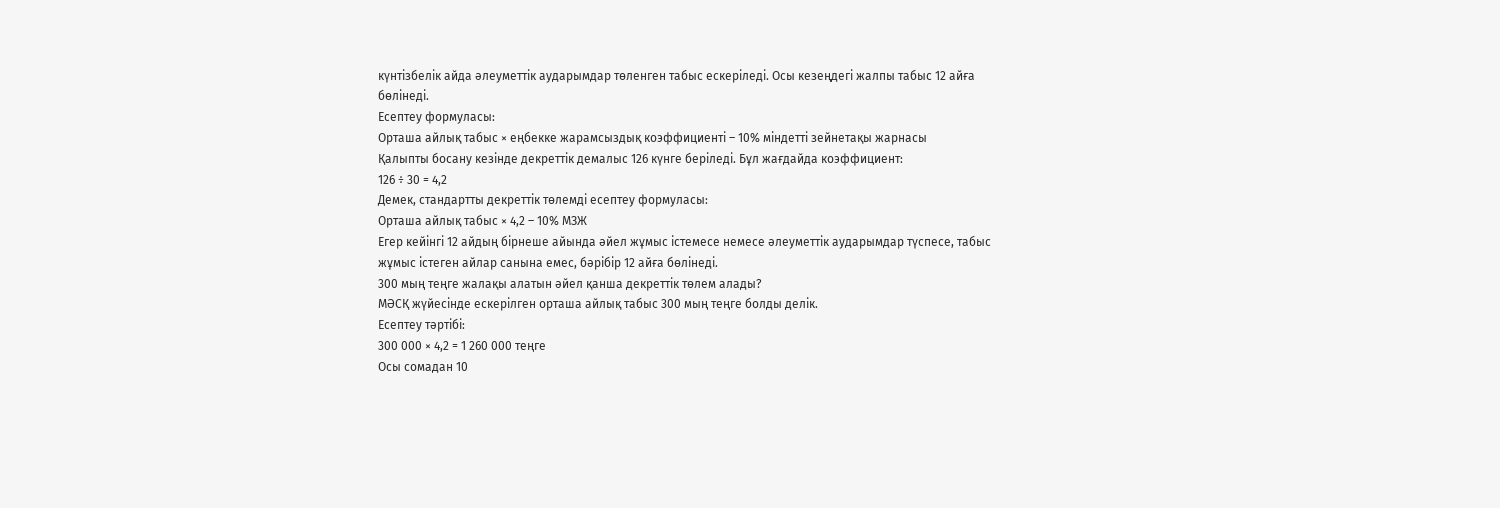күнтізбелік айда әлеуметтік аударымдар төленген табыс ескеріледі. Осы кезеңдегі жалпы табыс 12 айға бөлінеді.
Есептеу формуласы:
Орташа айлық табыс × еңбекке жарамсыздық коэффициенті – 10% міндетті зейнетақы жарнасы
Қалыпты босану кезінде декреттік демалыс 126 күнге беріледі. Бұл жағдайда коэффициент:
126 ÷ 30 = 4,2
Демек, стандартты декреттік төлемді есептеу формуласы:
Орташа айлық табыс × 4,2 – 10% МЗЖ
Егер кейінгі 12 айдың бірнеше айында әйел жұмыс істемесе немесе әлеуметтік аударымдар түспесе, табыс жұмыс істеген айлар санына емес, бәрібір 12 айға бөлінеді.
300 мың теңге жалақы алатын әйел қанша декреттік төлем алады?
МӘСҚ жүйесінде ескерілген орташа айлық табыс 300 мың теңге болды делік.
Есептеу тәртібі:
300 000 × 4,2 = 1 260 000 теңге
Осы сомадан 10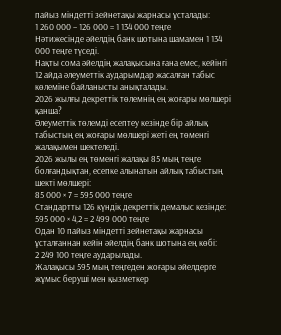пайыз міндетті зейнетақы жарнасы ұсталады:
1 260 000 – 126 000 = 1 134 000 теңге
Нәтижесінде әйелдің банк шотына шамамен 1 134 000 теңге түседі.
Нақты сома әйелдің жалақысына ғана емес, кейінгі 12 айда әлеуметтік аударымдар жасалған табыс көлеміне байланысты анықталады.
2026 жылғы декреттік төлемнің ең жоғары мөлшері қанша?
Әлеуметтік төлемді есептеу кезінде бір айлық табыстың ең жоғары мөлшері жеті ең төменгі жалақымен шектеледі.
2026 жылы ең төменгі жалақы 85 мың теңге болғандықтан, есепке алынатын айлық табыстың шекті мөлшері:
85 000 × 7 = 595 000 теңге
Стандартты 126 күндік декреттік демалыс кезінде:
595 000 × 4,2 = 2 499 000 теңге
Одан 10 пайыз міндетті зейнетақы жарнасы ұсталғаннан кейін әйелдің банк шотына ең көбі:
2 249 100 теңге аударылады.
Жалақысы 595 мың теңгеден жоғары әйелдерге жұмыс беруші мен қызметкер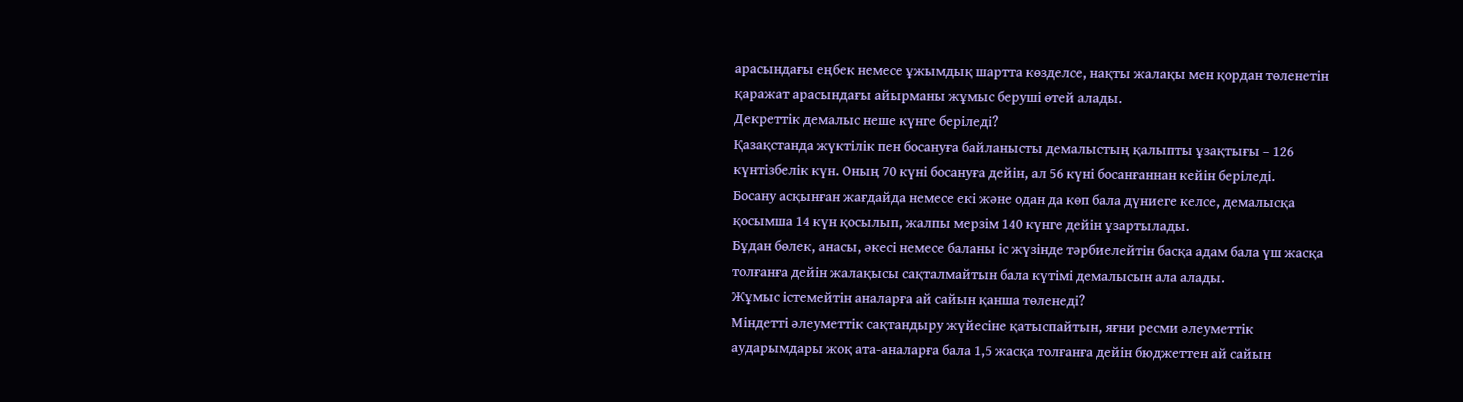арасындағы еңбек немесе ұжымдық шартта көзделсе, нақты жалақы мен қордан төленетін қаражат арасындағы айырманы жұмыс беруші өтей алады.
Декреттік демалыс неше күнге беріледі?
Қазақстанда жүктілік пен босануға байланысты демалыстың қалыпты ұзақтығы – 126 күнтізбелік күн. Оның 70 күні босануға дейін, ал 56 күні босанғаннан кейін беріледі.
Босану асқынған жағдайда немесе екі және одан да көп бала дүниеге келсе, демалысқа қосымша 14 күн қосылып, жалпы мерзім 140 күнге дейін ұзартылады.
Бұдан бөлек, анасы, әкесі немесе баланы іс жүзінде тәрбиелейтін басқа адам бала үш жасқа толғанға дейін жалақысы сақталмайтын бала күтімі демалысын ала алады.
Жұмыс істемейтін аналарға ай сайын қанша төленеді?
Міндетті әлеуметтік сақтандыру жүйесіне қатыспайтын, яғни ресми әлеуметтік аударымдары жоқ ата-аналарға бала 1,5 жасқа толғанға дейін бюджеттен ай сайын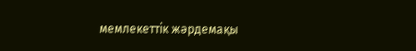мемлекеттік жәрдемақы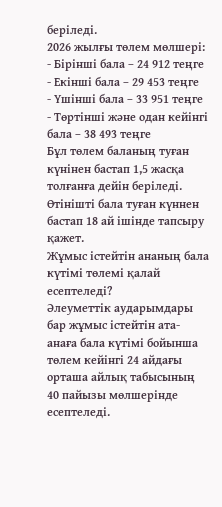беріледі.
2026 жылғы төлем мөлшері:
- Бірінші бала – 24 912 теңге
- Екінші бала – 29 453 теңге
- Үшінші бала – 33 951 теңге
- Төртінші және одан кейінгі бала – 38 493 теңге
Бұл төлем баланың туған күнінен бастап 1,5 жасқа толғанға дейін беріледі. Өтінішті бала туған күннен бастап 18 ай ішінде тапсыру қажет.
Жұмыс істейтін ананың бала күтімі төлемі қалай есептеледі?
Әлеуметтік аударымдары бар жұмыс істейтін ата-анаға бала күтімі бойынша төлем кейінгі 24 айдағы орташа айлық табысының 40 пайызы мөлшерінде есептеледі.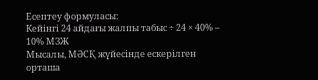Есептеу формуласы:
Кейінгі 24 айдағы жалпы табыс ÷ 24 × 40% – 10% МЗЖ
Мысалы, МӘСҚ жүйесінде ескерілген орташа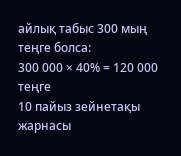айлық табыс 300 мың теңге болса:
300 000 × 40% = 120 000 теңге
10 пайыз зейнетақы жарнасы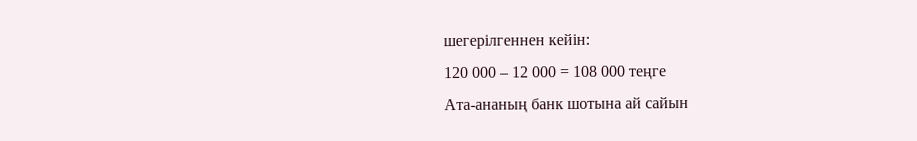шегерілгеннен кейін:
120 000 – 12 000 = 108 000 теңге
Ата-ананың банк шотына ай сайын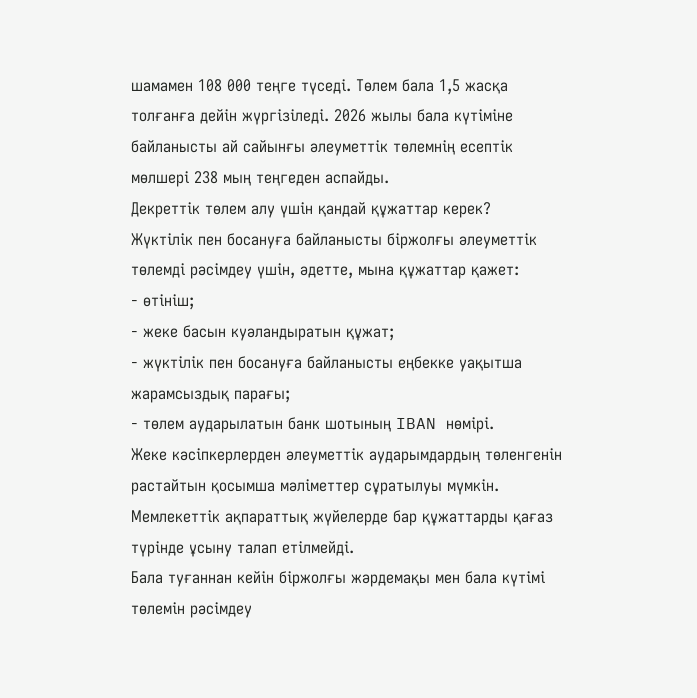шамамен 108 000 теңге түседі. Төлем бала 1,5 жасқа толғанға дейін жүргізіледі. 2026 жылы бала күтіміне байланысты ай сайынғы әлеуметтік төлемнің есептік мөлшері 238 мың теңгеден аспайды.
Декреттік төлем алу үшін қандай құжаттар керек?
Жүктілік пен босануға байланысты біржолғы әлеуметтік төлемді рәсімдеу үшін, әдетте, мына құжаттар қажет:
- өтініш;
- жеке басын куәландыратын құжат;
- жүктілік пен босануға байланысты еңбекке уақытша жарамсыздық парағы;
- төлем аударылатын банк шотының IBAN нөмірі.
Жеке кәсіпкерлерден әлеуметтік аударымдардың төленгенін растайтын қосымша мәліметтер сұратылуы мүмкін. Мемлекеттік ақпараттық жүйелерде бар құжаттарды қағаз түрінде ұсыну талап етілмейді.
Бала туғаннан кейін біржолғы жәрдемақы мен бала күтімі төлемін рәсімдеу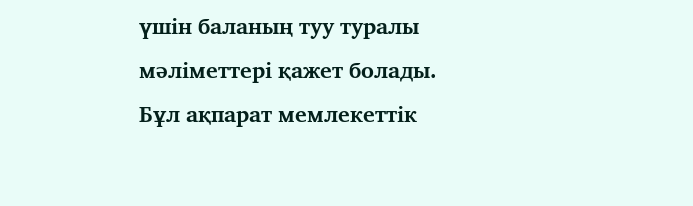үшін баланың туу туралы мәліметтері қажет болады. Бұл ақпарат мемлекеттік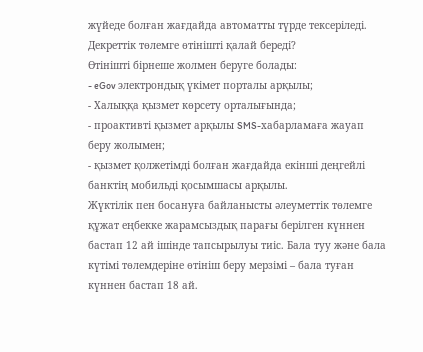жүйеде болған жағдайда автоматты түрде тексеріледі.
Декреттік төлемге өтінішті қалай береді?
Өтінішті бірнеше жолмен беруге болады:
- eGov электрондық үкімет порталы арқылы;
- Халыққа қызмет көрсету орталығында;
- проактивті қызмет арқылы SMS-хабарламаға жауап беру жолымен;
- қызмет қолжетімді болған жағдайда екінші деңгейлі банктің мобильді қосымшасы арқылы.
Жүктілік пен босануға байланысты әлеуметтік төлемге құжат еңбекке жарамсыздық парағы берілген күннен бастап 12 ай ішінде тапсырылуы тиіс. Бала туу және бала күтімі төлемдеріне өтініш беру мерзімі – бала туған күннен бастап 18 ай.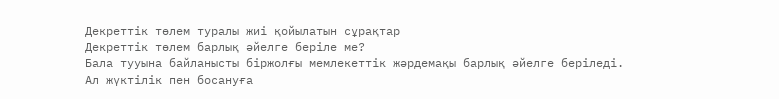Декреттік төлем туралы жиі қойылатын сұрақтар
Декреттік төлем барлық әйелге беріле ме?
Бала тууына байланысты біржолғы мемлекеттік жәрдемақы барлық әйелге беріледі. Ал жүктілік пен босануға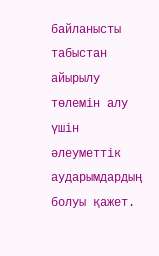байланысты табыстан айырылу төлемін алу үшін әлеуметтік аударымдардың болуы қажет.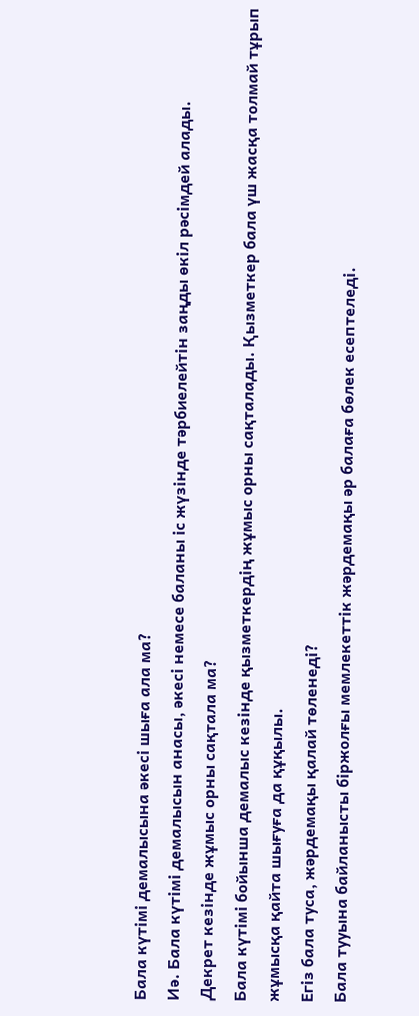Бала күтімі демалысына әкесі шыға ала ма?
Иә. Бала күтімі демалысын анасы, әкесі немесе баланы іс жүзінде тәрбиелейтін заңды өкіл рәсімдей алады.
Декрет кезінде жұмыс орны сақтала ма?
Бала күтімі бойынша демалыс кезінде қызметкердің жұмыс орны сақталады. Қызметкер бала үш жасқа толмай тұрып жұмысқа қайта шығуға да құқылы.
Егіз бала туса, жәрдемақы қалай төленеді?
Бала тууына байланысты біржолғы мемлекеттік жәрдемақы әр балаға бөлек есептеледі.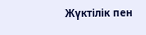Жүктілік пен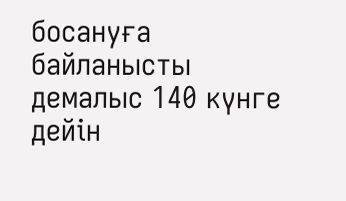босануға байланысты демалыс 140 күнге дейін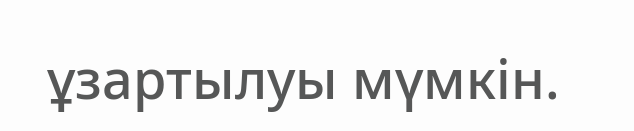ұзартылуы мүмкін.